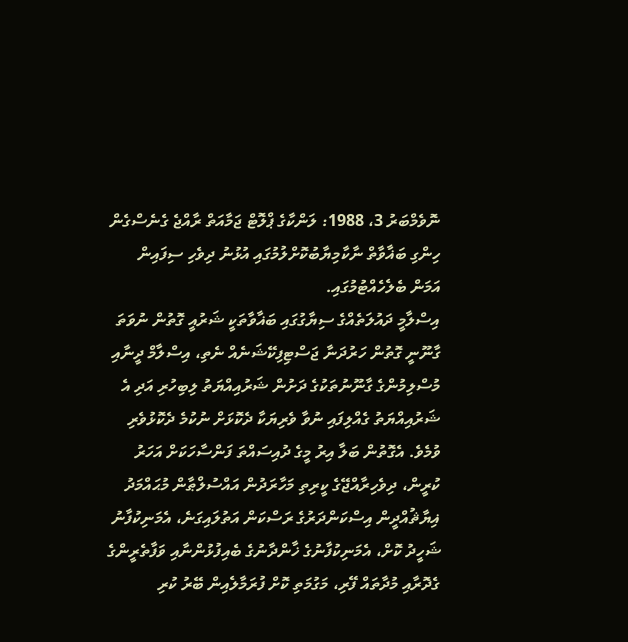ނޮވެމްބަރު 3، 1988: ލަންކާގެ ޕްލޮޓް ޖަމާއަތް ރާއްޖެ ގެނެސްގެން ހިންގި ބަޣާވާތް ނާކާމިޔާބުކޮށްލުމުގައި އުޅުނު ދިވެހި ސިފައިން އަމަން ބެލެހެއްޓުމުގައި.
އިސްލާމީ ދައުލަތެއްގެ ސިޔާގުގައި ބަޣާވާތަކީ ޝަރުއީ ގޮތުން ނުވަތަ ގާނޫނީ ގޮތުން ހަރުދަނާ ޖަސްޓިފިކޭޝަނެއް ނެތި، އިސްލާމް ދީނާއި މުސްލިމުންގެ ގާނޫނުތަކުގެ ދަށުން ޝަރުއިއްޔަތު ލިބިހުރި އަދި އެ ޝަރުއިއްޔަތު ގެއްލިފައި ނުވާ ވެރިޔަކާ ދެކޮޅަށް ނުކުމެ ދެކޮޅުވެރި ވުމެވެ. އެގޮތުން ބަލާ އިރު މީގެ ދުއިސައްތަ ފަންސާހަކަށް އަހަރު ކުރީން، ދިވެހިރާއްޖޭގެ ކީރިތި މަހާރަދުން އައްސުލްޠާން މުޙައްމަދު ޣިޔާޘުއްދީން އިސްކަންދަރުގެ ރަސްކަން އަތުލައިގަނެ، އެމަނިކުފާނު ޝަހީދު ކޮށް، އެމަނިކުފާނުގެ ޚާންދާނުގެ ބެއިފުޅުންނާއި ވަފާތެރީންގެ ގެދޮރާއި މުދާތައް ފޭރި، މަގުމަތި ކޮށް ފުރަމާލެއިން ބޭރު ކުރި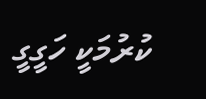ކުރުމަކީ ހަގީގީ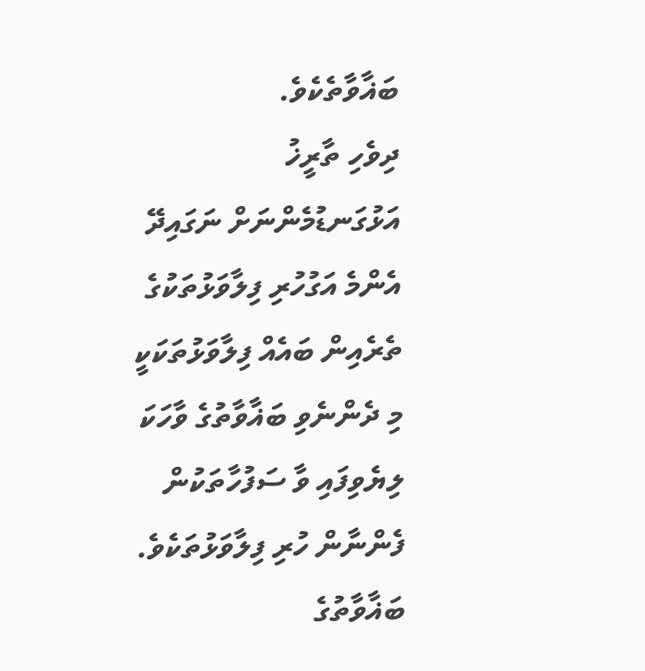ބަޣާވާތެކެވެ.
ދިވެހި ތާރީޚު އަޅުގަނޑުމެންނަށް ނަގައިދޭ އެންމެ އަގުހުރި ފިލާވަޅުތަކުގެ ތެރެއިން ބައެއް ފިލާވަޅުތަކަކީ މި ދެންނެވި ބަޣާވާތުގެ ވާހަކަ ލިޔެވިފައި ވާ ސަފުހާތަކުން ފެންނާން ހުރި ފިލާވަޅުތަކެވެ. ބަޣާވާތުގެ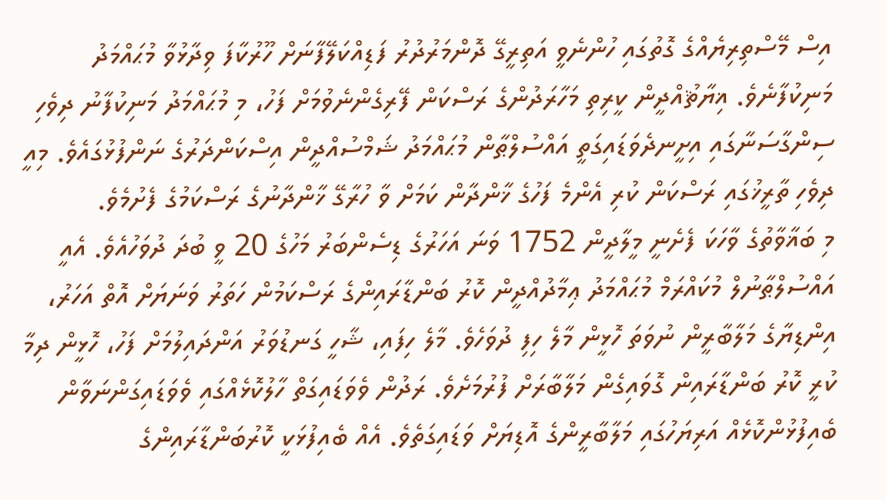އިސް މޭސްތިރިޔެއްގެ ގޮތުގައި ހުންނެވީ އަތިރީގޭ ދޮންމަރުދުރު ފަޑިއްކަލޭފާނަށް ހޫރުކާފަ ވިދާޅުވާ މުޙައްމަދު މަނިކުފާނެވެ. ޣިޔާޘުއްދީން ކީރިތި މަހާރަދުންގެ ރަސްކަން ފޭރިގެންނެވުމަށް ފަހު، މި މުޙައްމަދު މަނިކުފާނު ދިވެހި ސިންގާސަނާގައި އިށީނދެވަޑައިގަތީ އައްސުލްޠާން މުޙައްމަދު ޝަމްސުއްދީން އިސްކަންދަރުގެ ނަންފުޅުގައެވެ. މިއީ ދިވެހި ތާރީޚުގައި ރަސްކަން ކުރި އެންމެ ފަހުގެ ޚާންދާން ކަމަށް ވާ ހުރާގޭ ޚާންދާނުގެ ރަސްކަމުގެ ފެށުމެވެ.
މި ބަޣާވާތުގެ ވާހަކަ ފެށެނީ މީލާދީން 1752 ވަނަ އަހަރުގެ ޑިސެންބަރު މަހުގެ 20 ވީ ބުދަ ދުވަހުއެވެ. އެއީ އައްސުލްޠާނުލް މުކައްރަމް މުޙައްމަދު ޢިމާދުއްދީން ކޮރު ބަންޑާރައިންގެ ރަސްކަމުން ހަތަރު ވަނަޔަށް އޮތް އަހަރު، އިންޑިޔާގެ މަލާބާރީން ނުވަތަ ހޮޅީން މާލެ ހިފި ދުވަހެވެ. މާލެ ހިފައި، ޝާހީ ގަނޑުވަރު އަންދައިލުމަށް ފަހު، ހޮޅީން ދިމާ ކުރީ ކޮރު ބަންޑާރައިން ގޮވައިގެން މަލާބާރަށް ފުރުމަށެވެ. ރަދުން ވެވަޑައިގަތް ހާލުކޮޅެއްގައި ވެވަޑައިގަންނަވާން ބެއިފުޅުންކޮޅެއް އަރިޔަހުގައި މަލާބާރީންގެ އޮޑިޔަށް ވަޑައިގަތެވެ. އެއް ބެއިފުޅަކީ ކޮރުބަންޑާރައިންގެ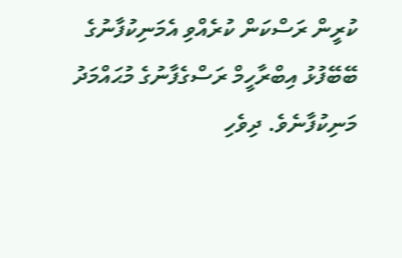ކުރީން ރަސްކަން ކުރެއްވި އެމަނިކުފާނުގެ ބޭބޭފުޅު އިބްރާހީމް ރަސްގެފާނުގެ މުޙައްމަދު މަނިކުފާނެވެ. ދިވެހި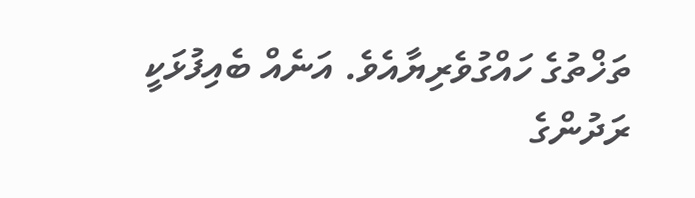ތަޚްތުގެ ހައްގުވެރިޔާއެވެ. އަނެއް ބެއިފުޅަކީ ރަދުންގެ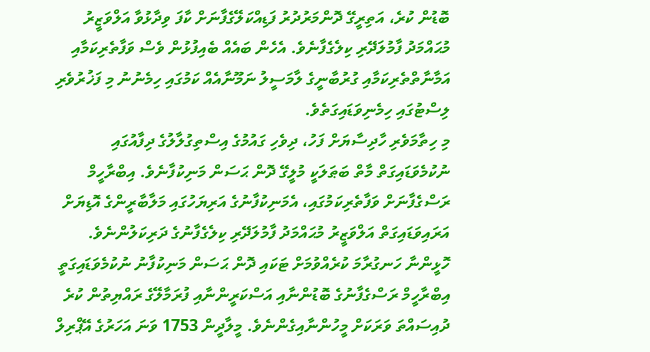ބޮޑުން ކުރެ، އަތިރީގޭ ދޮންމަރުދުރު ފަޑިއްކަލޭގެފާނަށް ކާފަ ވިދާޅުވާ އަލްވަޒީރު މުޙައްމަދު ފާމުލަދޭރި ކިލެގެފާނެވެ. އެހެން ބައެއް ބެއިފުޅުން ވެސް ވަފާތެރިކަމާއި އަމާނާތްތެރިކަމާއި ގުރުބާނީގެ ލާމަސީލު ނަމޫނާއެއް ކަމުގައި ހިމެނުނު މި ފަޚުރުވެރި ލިސްޓުގައި ހިމެނިވަޑައިގަތެވެ.
މި ހިތާމަވެރި ހާދިސާޔަށް ފަހު، ދިވެހި ގައުމުގެ އިސްތިގުލާލުގެ ދިފާއުގައި ނުކުމެވަޑައިގަތް މާތް ބަޠަލަކީ މުލީގޭ ދޮން ޙަސަން މަނިކުފާނެވެ. އިބްރާހީމް ރަސްގެފާނަށް ވަފާތެރިކަމުގައި، އެމަނިކުފާނުގެ އަރިޔަހުގައި މަލާބާރީންގެ އޮޑިޔަށް އަރައިވަޑައިގަތް އަލްވަޒީރު މުޙައްމަދު ފާމުލަދޭރި ކިލެގެފާނުގެ ދަރިކަލުންނެވެ.
ހޮޅީންނާ ހަނގުރާމަ ކުރެއްވުމަށް ޓަކައި ދޮން ޙަސަން މަނިކުފާނު ނުކުމެވަޑައިގަތީ އިބްރާހީމް ރަސްގެފާނުގެ ބޮޑުންނާއި އަސްކަރީންނާއި ފުރަމާލޭގެ ރައްޔިތުން ކުރެ ދުއިސައްތަ ވަރަކަށް މީހުންނާއިގެންނެވެ. މީލާދީން 1753 ވަނަ އަހަރުގެ އޭޕްރިލް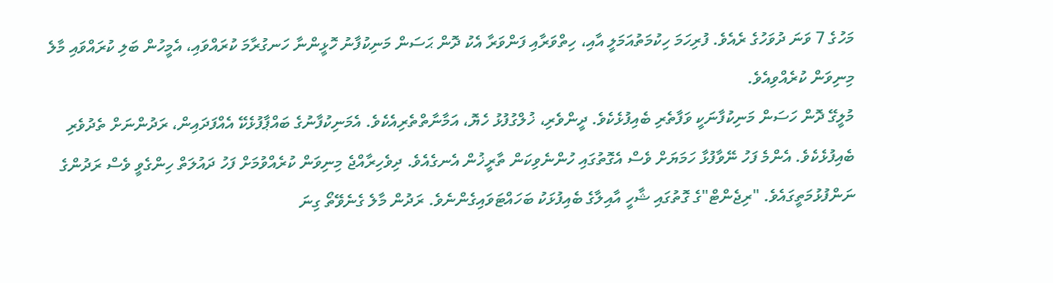މަހުގެ 7 ވަނަ ދުވަހުގެ ރެއެވެ. ފުރިހަމަ ހިކުމަތުއަމަލީ އާއި، ހިތްވަރާއި ފަންވަރާ އެކު ދޮން ޙަސަން މަނިކުފާނު ހޮޅީންނާ ހަނގުރާމަ ކުރައްވައި، އެމީހުން ބަލި ކުރައްވައި މާލެ މިނިވަން ކުރެއްވިއެވެ.
މުލީގޭ ދޮން ހަސަން މަނިކުފާނަކީ ވަފާތެރި ބެއިފުޅެކެވެ. ދީންވެރި، ޚުލްގުފުޅު ހެޔޮ، އަމާނާތްތެރިއެކެވެ. އެމަނިކުފާނުގެ ބައްޕާފުޅެކޭ އެއްފަދައިން، ރަދުންނަށް ތެދުވެރި ބެއިފުޅެކެވެ. އެންމެ ފަހު ނޭވާފުޅާ ހަމަޔަށް ވެސް އެގޮތުގައި ހުންނެވިކަން ތާރީޚުން އެނގެއެވެ. ދިވެހިރާއްޖެ މިނިވަން ކުރެއްވުމަށް ފަހު ދައުލަތް ހިންގެވީ ވެސް ރަދުންގެ ނަންފުޅުމަތީގައެވެ. "ރިޖެންޓް"ގެ ގޮތުގައި ޝާހީ އާއިލާގެ ބެއިފުޅަކު ބަހައްޓަވައިގެންނެވެ. ރަދުން މާލެ ގެނެވޭތޯ ގިނަ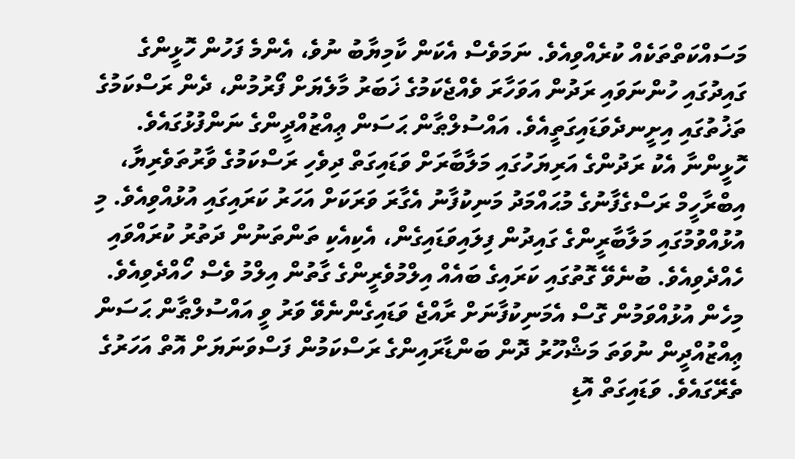މަސައްކަތްތަކެއް ކުރެއްވިއެވެ. ނަމަވެސް އެކަން ކާމިޔާބު ނުވެ، އެންމެ ފަހުން ހޮޅީންގެ ގައިދުގައި ހުންނަވައި ރަދުން އަވަހާރަ ވެއްޖެކަމުގެ ޚަބަރު މާލެޔަށް ފޯރުމުން، ދެން ރަސްކަމުގެ ތަޚުތުގައި އިށީނދެވަޑައިގަތީއެވެ. އައްސުލްޠާން ޙަސަން ޢިއްޒުއްދީންގެ ނަންފުޅުގައެވެ.
ހޮޅީންނާ އެކު ރަދުންގެ އަރިޔަހުގައި މަލާބާރަށް ވަޑައިގަތް ދިވެހި ރަސްކަމުގެ ވާރުތަވެރިޔާ، އިބްރާހީމް ރަސްގެފާނުގެ މުޙައްމަދު މަނިކުފާނު އެގާރަ ވަރަކަށް އަހަރު ކަރައިގައި އުޅުއްވިއެވެ. މި އުޅުއްވުމުގައި މަލާބާރީންގެ ގައިދުން ފިލައިވަޑައިގެން، އެކިއެކި ތަންތަނުން ދަތުރު ކުރައްވައި ހެއްދެވިއެވެ. ބުނެވޭ ގޮތުގައި ކަރައިގެ ބައެއް އިލްމުވެރީންގެ ގާތުން އިލްމު ވެސް ހޯއްދެވިއެވެ. މިހެން އުޅުއްވަމުން ގޮސް އެމަނިކުފާނަށް ރާއްޖެ ވަޑައިގެންނެވޭ ވަރު ވީ އައްސުލްޠާން ޙަސަން ޢިއްޒުއްދީން ނުވަތަ މަޝްހޫރު ދޮން ބަންޑާރައިންގެ ރަސްކަމުން ފަސްވަނަޔަށް އޮތް އަހަރުގެ ތެރޭގައެވެ. ވަޑައިގަތް އޮޑި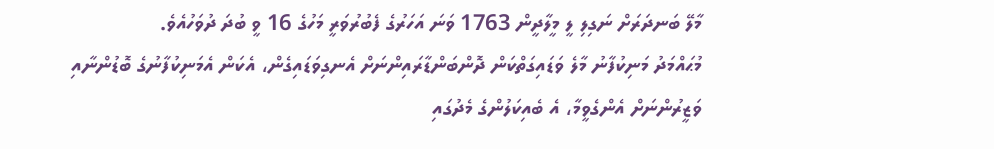މާލޭ ބަނދަރަށް ނަގިލި ލީ މީލާދީން 1763 ވަނަ އަހަރުގެ ފެބުރުވަރީ މަހުގެ 16 ވީ ބުދަ ދުވަހުއެވެ.
މުޙައްމަދު މަނިކުފާނު މާލެ ވަޑައިގަތްކަން ދޮންބަންޑާރައިންނަށް އެނގިވަޑައިގެން، އެކަން އެމަނިކުފާނުގެ ބޮޑުންނާއި ވަޒީރުންނަށް އެންގެވީމާ، އެ ބެއިކަލުންގެ މެދުގައި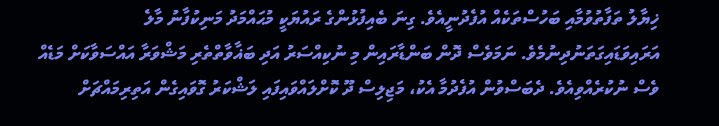ޚިޔާލު ތަފާތުވުމާއި ބަހުސްތަކެއް އުފެދުނީއެވެ. ގިނަ ބެއިފުޅުންގެ ރައުޔަކީ މުޙައްމަދު މަނިކުފާނު މާލެ އަރައިވަޑައިގަތަނުދިނުމެވެ. ނަމަވެސް ދޮން ބަންޑާރައިން މި ނުކިއްސަރު އަދި ބަޣާވާތްތެރި މަޝްވަރާ އައްސަވާކަށް މަޑެއް ވެސް ނުކުރެއްވިއެވެ. ދެބަސްވުން އުފެދުމާ އެކު، މަޖިލިސް ދޫ ކޮށްލައްވައިފައި ލަޝްކަރު ގޮވައިގެން އަތިރިމައްޗަށް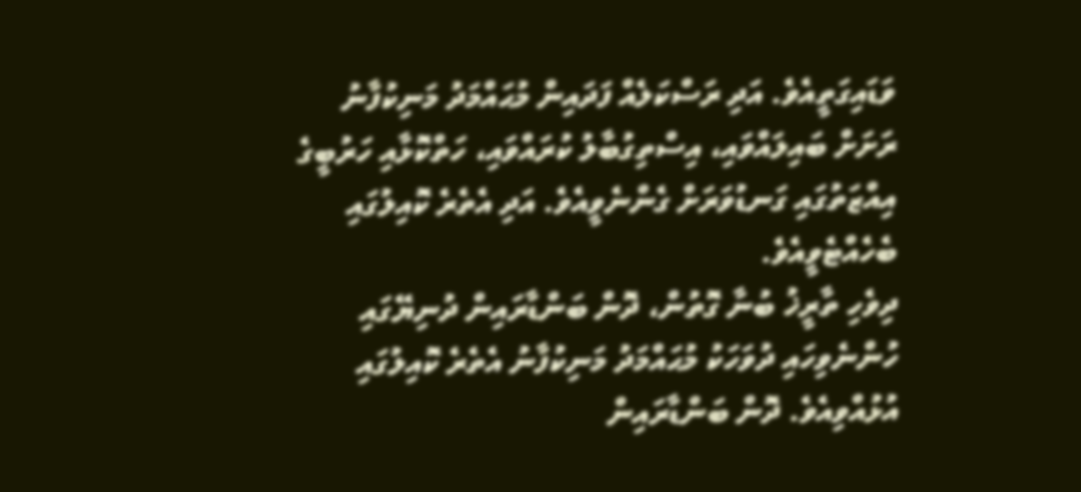ވަޑައިގަތީއެވެ. އަދި ރަސްކަލެއް ފަދައިން މުޙައްމަދު މަނިކުފާނު ރަށަށް ބައިލައްވައި، އިސްތިގުބާލު ކުރައްވައި، ހަތްކޮޅާއި ހަރުބީގެ އިއްޒަތުގައި ގަނޑުވަރަށް ގެންނެވީއެވެ. އަދި އެތެރެ ކޮއިލުގައި ބެހެއްޓެވީއެވެ.
ދިވެހި ތާރީޚު ބުނާ ގޮތުން، ދޮން ބަންޑާރައިން ދުނިޔޭގައި ހުންނެވިހައި ދުވަހަކު މުޙައްމަދު މަނިކުފާނު އެތެރެ ކޮއިލުގައި އުޅުއްވިއެވެ. ދޮން ބަންޑާރައިން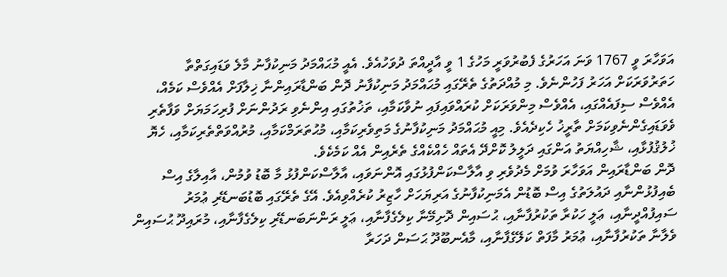އަވަހާރަ ވީ 1767 ވަނަ އަހަރުގެ ފެބުރުވަރީ މަހުގެ 1 ވީ އާދީއްތަ ދުވަހުއެވެ. އެއީ މުޙައްމަދު މަނިކުފާނު މާލެ ވަޑައިގަތްތާ ހަތަރުވަރަކަށް އަހަރު ފަހުންނެވެ. މި މުއްދަތުގެ ތެރޭގައި މުޙައްމަދު މަނިކުފާނު ދޮން ބަންޑާރައިންނާ ޚިލާފަށް އެއްވެސް ކަމެއް، އެއްވެސް ސިފައެއްގައި، އެއްވެސް މިންވަރަކަށް ކުރައްވައިފައި ނުވާކަމާއި، ތަޚުތުގައި އިންނެވި ރަދުންނަށް ފުރިހަމަޔަށް ވަފާތެރި ވެވަޑައިގެންނެވިކަމަށް ތާރީޚު ހެކިދެއެވެ. މިއީ މުޙައްމަދު މަނިކުފާނުގެ މަތިވެރިކަމާއި، މުޙުތަރަމްކަމާއި، މުރުއްވަތްތެރިކަމާއި، ހެޔޮ ޚުލުޤުފުޅާއި، ޝާހިއްޔަތު އަންގައި ދަލީލު ކޮށްދޭ އެތައް ހެއްކެއްގެ ތެރެއިން އެއް ކަމެކެވެ.
ދޮން ބަންޑާރައިން އަވަހާރަ ވުމަށް މެދުވެރި ވި އާލާސްކަންފުޅުގައި އޮންނަވައި، އާލާސްކަންފުޅު މާ ބޮޑު ވުމުން، އާއިލާގެ އިސް ބެއިފުޅުންނާއި ދައުލަތުގެ އިސް ބޮޑުން އެމަނިކުފާނުގެ އަރިޔަހަށް ހާޒިރު ކުރެއްވިއެވެ. އޭގެ ތެރޭގައި ބޮޑުބަނޑޭރި ޢުމަރު ސައިފުއްދީނާއި، ޢަލީ ހަކުރާ ތަކުރުފާނާއި، ޙުސައިން ދޮށިމޭނާ ކިލެގެފާނާއި، ޢަލީ ރަންނަބަނޑޭރި ކިލެގެފާނާއި، މުރައިދޫ ޙުސައިން ވެލާނާ ތަކުރުފާނާއި، ޢުމަރު މާފަތް ކަލޭގެފާނާއި، މާއެނބޫދޫ ޙަސަން ދަހަރާ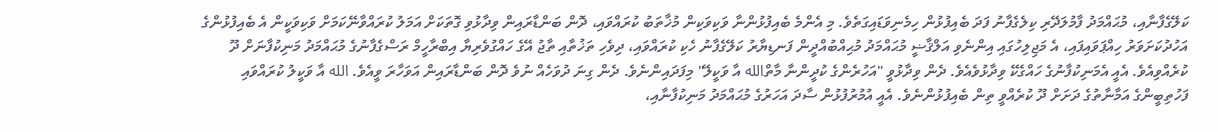ކަލޭގެފާނާއި، މުޙައްމަދު ފާމުލަދޭރި ކިލެގެފާނު ފަދަ ބެއިފުޅުން ހިމެނިވަޑައިގަތެވެ. މި އެންމެ ބެއިފުޅުންނާ ވަކިވަކިން މުޚާތަބު ކުރައްވައި، ދޮން ބަންޑާރައިން ވިދާޅުވި ގޮތަކަށް އަމަލު ކުރައްވާނޭކަމަށް ވަކިވަކީން އެ ބެއިފުޅުންގެ އަހުދުކަށަވަރު ހިއްޕަވައިފައި، އެ މަޖިލިހުގައި އިންނެވި އަލްޤާޟީ މުޙައްމަދު މުޙިއްބުއްދީން ފަނޑިޔާރު ކަލޭގެފާނު ހެކި ކުރައްވައި، ދިވެހި ތަޚުތާއި ތާޖު އޭގެ ހައްގުވެރިޔާ އިބްރާހީމް ރަސްގެފާނުގެ މުޙައްމަދު މަނިކުފާނަށް ދޫ ކުރެއްވިއެވެ. އެއީ އެމަނިކުފާނުގެ ހައްގެކޭ ވިދާޅުވެއެވެ. ދެން ވިދާޅުވީ "އަހުރެންގެ ކުދީންނާ މާތްالله އާ ވަކީލޭ" މިފަދައިންނެވެ. ދެން ގިނަ ދުވަހެއް ނުވެ ދޮން ބަންޑާރައިން އަވަހާރަ ވީއެވެ. الله އާ ވަކީލު ކުރައްވައި ފަހުތިބީންގެ އަމާނާތުގެ ދަށަށް ދޫ ކުރެއްވީ ތިން ބެއިފުޅުންނެވެ. އެއީ އުމުރުފުޅުން ސާދަ އަހަރުގެ މުޙައްމަދު މަނިކުފާނާއި،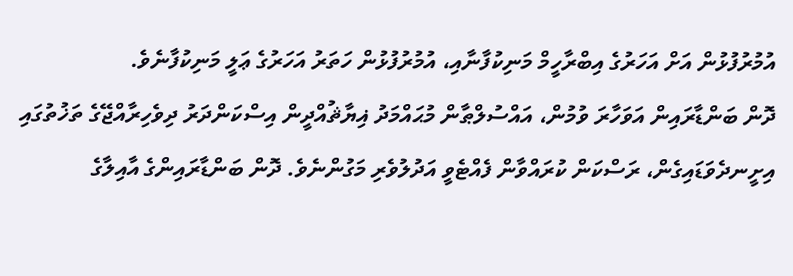އުމުރުފުޅުން އަށް އަހަރުގެ އިބްރާހީމް މަނިކުފާނާއި، އުމުރުފުޅުން ހަތަރު އަހަރުގެ ޢަލީ މަނިކުފާނެވެ.
ދޮން ބަންޑާރައިން އަވަހާރަ ވުމުން، އައްސުލްޠާން މުޙައްމަދު ޣިޔާޘުއްދީން އިސްކަންދަރު ދިވެހިރާއްޖޭގެ ތަޚުތުގައި އިށީނދެވަޑައިގެން، ރަސްކަން ކުރައްވާން ފެއްޓެވީ އަދުލުވެރި މަގުންނެވެ. ދޮން ބަންޑާރައިންގެ އާއިލާގެ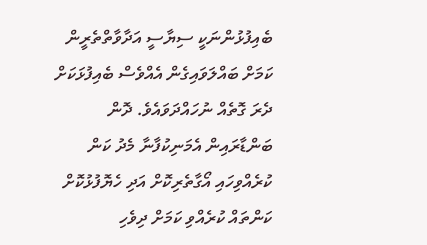ބެއިފުޅުންނަކީ ސިޔާސީ އަދާވާތްތެރީން ކަމަށް ބައްލަވައިގެން އެއްވެސް ބެއިފުޅަކަށް ދެރަ ގޮތެއް ނުހައްދަވައެވެ. ދޮން ބަންޑާރައިން އެމަނިކުފާނާ މެދު ކަން ކުރެއްވިހައި އޯގާތެރިކޮށް އަދި ހެޔޮފުޅުކޮށް ކަންތައް ކުރެއްވި ކަމަށް ދިވެހި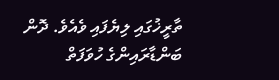ތާރީޚުގައި ލިޔެފައި ވެއެވެ. ދޮން ބަންޑާރައިންގެ ހުވަފަތް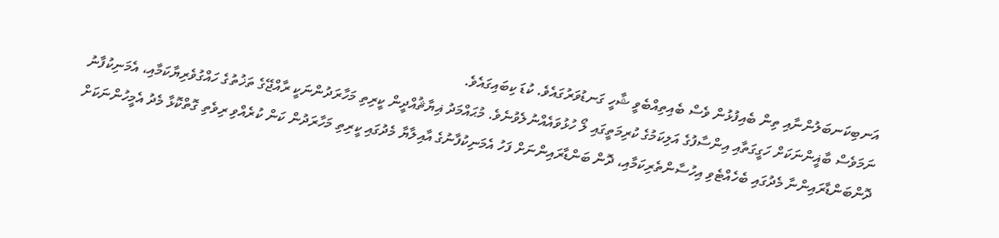އަނބިކަނބަލުންނާއި ތިން ބެއިފުޅުން ވެސް ބެއިތިއްބެވީ ޝާހީ ގަނޑުވަރުގައެވެ. ކުޑަ ކިބައިގައެވެ.
ނަމަވެސް ބާޣީންނަކަށް ހަގީގަތާއި އިންސާފުގެ އަލިކަމުގެ ކުރިމަތީގައި ލޯ ހުޅުވައެއްނުލެވުނެވެ. މުޙައްމަދު ޣިޔާޘުއްދީން ކީރިތި މަހާރަދުންނަކީ ރާއްޖޭގެ ތަޚުތުގެ ހައްގުވެރިޔާކަމާއި، އެމަނިކުފާނު ދޮންބަންޑާރައިންނާ މެދުގައި ބެހެއްޓެވި އިހުސާންތެރިކަމާއި، ދޮން ބަންޑާރައިންނަށް ފަހު އެމަނިކުފާނުގެ އާއިލާޔާ މެދުގައި ކީރިތި މަހާރަދުން ކަން ކުރެއްވި ރިވެތި ގޮތްކޮޅާ މެދު އެމީހުންނަކަށް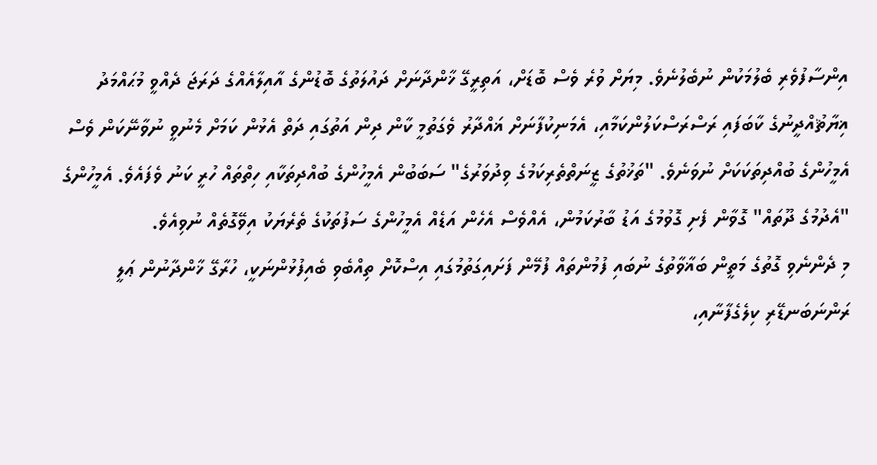އިންސާފުވެރި ބެލުމަކުން ނުބެލުނެވެ. މިޔަށް ވުރެ ވެސް ބޮޑަށް، އަތިރީގޭ ޚާންދާނަށް ދައުލަތުގެ ބޮޑުންގެ އާއިލާއެއްގެ ދަރަޖަ ދެއްވީ މުޙައްމަދު ޣިޔާޘުއްދީނުގެ ކާބަފައި ރަސްރަސްކަލުންކަމާއި، އެމަނިކުފާނަށް ޣައްދާރު ވެގަތުމީ ކާން ދިން އަތުގައި ދަތް އެޅުން ކަމަށް މެނުވީ ނުވާނޭކަން ވެސް އެމީހުންގެ ބުއްދިތަކަކަށް ނުވަނެވެ. "ތަޚުތުގެ ޒީނަތްތެރިކަމުގެ ވިދުވަރުގެ" ސަބަބުން އެމީހުންގެ ބުއްދިތަކާއި ހިތްތައް ހުރީ ކަނު ވެފައެވެ. އެމީހުންގެ "އެދުމުގެ ދޫތައް" ގޮވާން ފެށި ގޮވުމުގެ އަޑު ބާރުކަމުން، އެއްވެސް އެހެން އަޑެއް އެމީހުންގެ ސަފުތަކުގެ ތެރެޔަކު އިވޭގޮތެއް ނުވިއެވެ.
މި ދެންނެވި ގޮތުގެ މަތީން ބަޣާވާތުގެ ނުބައި ފުމުންތައް ފުމޭން ފަށައިގަތުމުގައި އިސްކޮށް ތިއްބެވި ބެއިފުޅުންނަކީ، ހުރާގޭ ޚާންދާނުން ޢަލީ ރަންނަބަނޑޭރި ކިލެގެފާނާއި،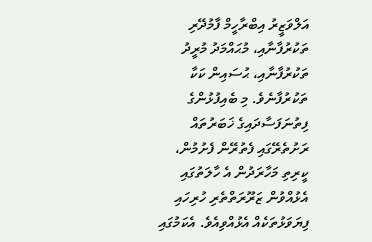އަލްވަޒީރު އިބްރާހީމް ފާމުދޭރި ތަކުރުފާނާއި، މުޙައްމަދު މުރީދު ތަކުރުފާނާއި، ޙުސައިން ކަކާ ތަކުރުފާނެވެ. މި ބެއިފުޅުންގެ ފިތުނަފަސާދައިގެ ޚަބަރުތައް ރަށުތެރޭގައި ފެތުރޭން ފެށުމުން، ކީރިތި މަހާރަދުން އެ ހާލަތުގައި އެޅުއްވުން ޒަރޫރަތްތެރި ހުރިހައި ފިޔަވަޅުތަކެއް އެޅުއްވިއެވެ. އެކަމުގައި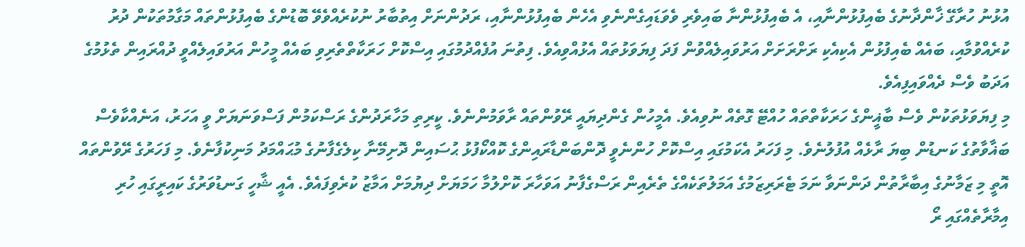އުޅުނު ހުރާގޭ ޚާންދާނުގެ ބެއިފުޅުންނާއި، އެ ބެއިފުޅުންނާ ބައިވެރި ވެވަޑައިގެންނެވި އެހެން ބެއިފުޅުންނާއި، ރަދުންނަށް އިތުބާރު ނުކުރެއްވެވޭ ބޮޑުންގެ ބެއިފުޅުންތައް މަގާމުތަކުން ދުރު ކުރެއްވުމާއި، ބައެއް ބެއިފުޅުން އެކިއެކި ރަށްރަށަށް އަރުވައިލެއްވުން ފަދަ ފިޔަވަޅުތައް އެޅުއްވިއެވެ. ފިތުނަ އުފެއްދުމުގައި އިސްކޮށް ހަރަކާތްތެރިވި ބައެއް މީހުން އަރުވައިލެއްވީ ދުއްރައިން ތެޅުމުގެ އަދަބު ވެސް ދެއްވައިފިއެވެ.
މި ފިޔަވަޅުތަކުން ވެސް ބާޣީންގެ ހަރަކާތްތައް ހުއްޓޭ ގޮތެއް ނުވިއެވެ. އެމީހުން ގެންދިޔައީ ރޭވުންތައް ރާވަމުންނެވެ. ކީރިތި މަހާރަދުންގެ ރަސްކަމުން ފަސްވަނަޔަށް ވީ އަހަރު، އަނެއްކާވެސް ބަޣާވާތުގެ ކަނޑުން ބިޔަ ރާޅެއް އުފުލުނެވެ. މި ފަހަރު އެކަމުގައި އިސްކޮށް ހުންނެވީ ދޮންބަންޑާރައިންގެ ކޮއްކޯފުޅު ޙުސައިން ދޮށިމޭނާ ކިލެގެފާނުގެ މުޙައްމަދު މަނިކުފާނެވެ. މި ފަހަރުގެ ރޭވުންތައް އޮތީ މި ޒަމާނުގެ އިބާރާތުން ދަންނަވާ ނަމަ ޓެރަރިޒަމުގެ އަމަލުތަކެއްގެ ތެރެއިން ރަސްގެފާނު އަވަހާރަ ކޮށްލުމާ ހަމަޔަށް ދިޔުމަށް އަމާޒު ކުރެވިފައެވެ. އެއީ ޝާހީ ގަނޑުވަރުގެ ކައިރީގައި ހުރި އިމާރާތެއްގައި ރޯ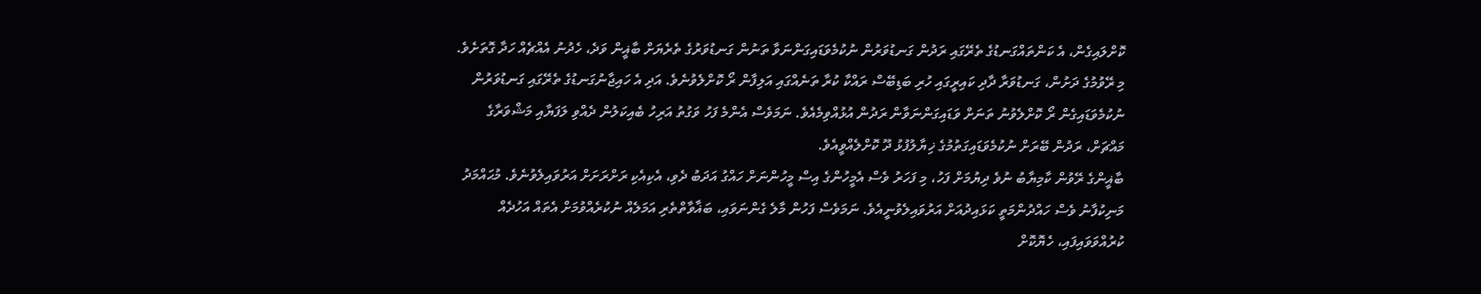ކޮށްލައިގެން، އެ ކަންތައްގަނޑުގެ ތެރޭގައި ރަދުން ގަނޑުވަރުން ނުކުމެވަޑައިގަންނަވާ ތަނުން ގަނޑުވަރުގެ ތެރެޔަށް ބާޣީން ވަދެ، ހެދުނު އެއްޗެއް ހަދާ ގޮތަށެވެ. މި ރޭވުމުގެ ދަށުން، ގަނޑުވަރާ ދާދި ކައިރީގައި ހުރި ބަޑިބޭސް ރައްކާ ކުރާ ތަނެއްގައި އަލިފާން ރޯ ކޮށްލެވުނެވެ. އަދި އެ ހައިޖާނުގަނޑުގެ ތެރޭގައި ގަނޑުވަރުން ނުކުމެވަޑައިގެން ރޯ ކޮށްލެވުނު ތަނަށް ވަޑައިގަންނަވާން ރަދުން އުޅުއްވިމެއެވެ. ނަމަވެސް އެންމެ ފަހު ވަގުތު އަރިހު ބެއިކަލުން ދެއްވި ލަފަޔާއި މަޝްވަރާގެ މައްޗަށް، ރަދުން ބޭރަށް ނުކުމެވަޑައިގަތުމުގެ ޚިޔާލުފުޅު ދޫ ކޮށްލެއްވީއެވެ.
ބާޣީންގެ ރޭވުން ކާމިޔާބު ނުވެ ދިޔުމަށް ފަހު، މި ފަހަރު ވެސް އެމީހުންގެ އިސް މީހުންނަށް ހައްގު އަދަބު ދެވި، އެކިއެކި ރަށްރަށަށް އަރުވައިލެވުނެވެ. މުޙައްމަދު މަނިކުފާނު ވެސް ހައްދުންމަތީ ކަޅައިދުއަށް އަރުވައިލެވުނީއެވެ. ނަމަވެސް ފަހުން މާލެ ގެންނަވައި، ބަޣާވާތްތެރި އަމަލެއް ނުކުރެއްވުމަށް އެތައް އަހުދެއް ކުރުއްވަވައިފައި، ހެޔޮކޮށް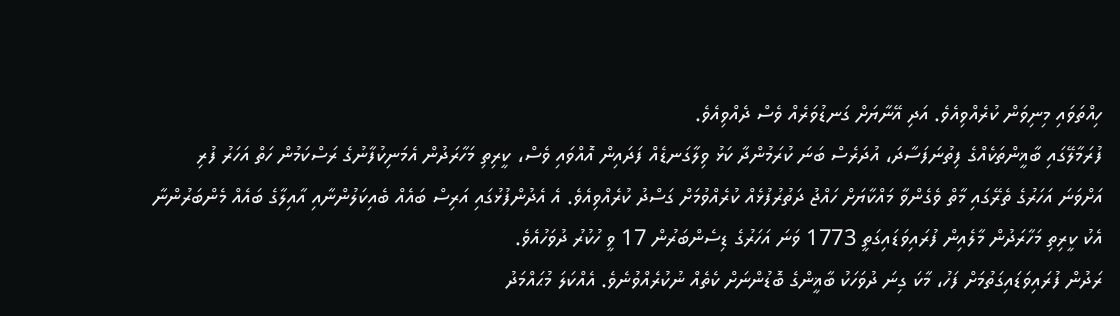ހިއްތަވައި މިނިވަން ކުރެއްވިއެވެ. އަދި އޭނާޔަށް ގަނޑުވަރެއް ވެސް ދެއްވިއެވެ.
ފުރަމާލޭގައި ބާޣީންތަކެއްގެ ފިތުނަފަސާދަ، އުދަރެސް ބަނަ ކުރަމުންދާ ކަޅު ވިލާގަނޑެއް ފަދައިން އޮއްވައި ވެސް، ކީރިތި މަހާރަދުން އެމަނިކުފާނުގެ ރަސްކަމުން ހަތް އަހަރު ފުރި އަށްވަނަ އަހަރުގެ ތެރޭގައި މާތް ވެގެންވާ މައްކާޔަށް ހައްޖު ދަތުރުފުޅެއް ކުރެއްވުމަށް ގަސްދު ކުރެއްވިއެވެ. އެ އެދުންފުޅުގައި އަރިސް ބައެއް ބެއިކަލުންނާއި އާއިލާގެ ބައެއް މެންބަރުންނާ އެކު ކީރިތި މަހާރަދުން މާލެއިން ފުރައިވަޑައިގަތީ 1773 ވަނަ އަހަރުގެ ޑިސެންބަރުން 17 ވީ ހުކުރު ދުވަހުއެވެ.
ރަދުން ފުރައިވަޑައިގަތުމަށް ފަހު، މާކަ ގިނަ ދުވަހަކު ބާޣީންގެ ބޮޑުންނަށް ކެތެއް ނުކުރެއްވުނެވެ. އެއްކަލަ މުޙައްމަދު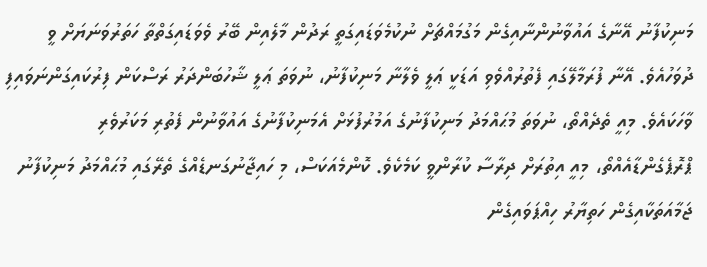މަނިކުފާނު އޭނާގެ އައުވާނުންނާއިގެން މަގުމައްޗަށް ނުކުމެވަޑައިގަތީ ރަދުން މާލެއިން ބޭރު ވެވަޑައިގަތްތާ ހަތަރުވަނަޔަށް ވީ ދުވަހުއެވެ. އޭނާ ފުރަމާލޭގައި ފެތުރުއްވެވި އަޑަކީ ޢަލީ ވެލާނާ މަނިކުފާނު، ނުވަތަ ޢަލީ ޝާހުބަންދަރު ރަސްކަން ފިރުކައިގަންނަވައިފި ވާހަކައެވެ. މިއީ ތެދެއްތޯ، ނުވަތަ މުޙައްމަދު މަނިކުފާނުގެ އަމުރުފުޅަށް އެމަނިކުފާނުގެ އައުވާނުން ފެތުރި މަކަރުވެރި ޕްރޮޕެގެންޑާއެއްތޯ، މިއީ އިތުރަށް ދިރާސާ ކުރާންވީ ކަމެކެވެ. ކޮންމެއަކަސް، މި ހައިޖާނުގަނޑެއްގެ ތެރޭގައި މުޙައްމަދު މަނިކުފާނު ޖަމާއަތަކާއިގެން ހަތިޔާރު ހިއްޕަވައިގެން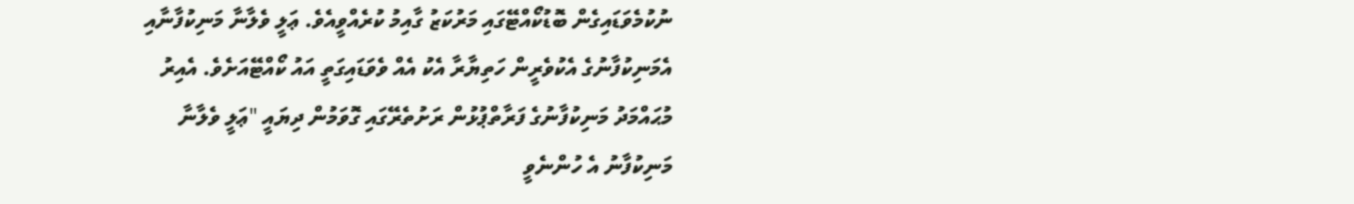ނުކުމެވަޑައިގެން ބޮޑުކޯއްޓޭގައި މަރުކަޒު ގާއިމު ކުރެއްވީއެވެ. ޢަލީ ވެލާނާ މަނިކުފާނާއި އެމަނިކުފާނުގެ އެކުވެރީން ހަތިޔާރާ އެކު އެއް ވެވަޑައިގަތީ އައު ކޯއްޓޭއަށެވެ. އެއިރު މުޙައްމަދު މަނިކުފާނުގެ ފަރާތްޕުޅުން ރަށުތެރޭގައި ގޮވަމުން ދިޔައީ "ޢަލީ ވެލާނާ މަނިކުފާނު އެ ހުންނެވީ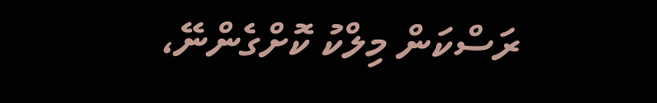ރަސްކަން މިލްކު ކޮށްގެންނޭ،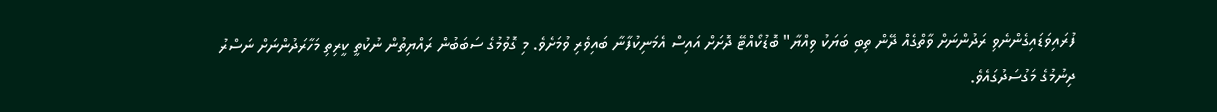ފުރައިވަޑައިގެންނެވި ރަދުންނަށް ވާތްގެއް ދޭން ތިބި ބަޔަކު ވިއްޔާ" ބޮޑުކޯއްޓޭ ދޮށަށް އައިސް އެމަނިކުފާނާ ބައިވެރި ވުމަށެވެ. މި ގޮވުމުގެ ސަބަބުން ރައްޔިތުން ނުކުތީ ކީރިތި މަހާރަދުންނަށް ނަސްރު ދިނުމުގެ މަގުސަދުގައެވެ.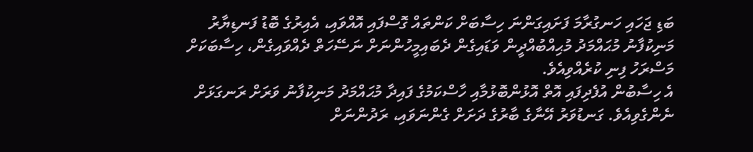ބަޑި ޖަހައި ހަނގުރާމަ ފަށައިގަންނަ ހިސާބަށް ކަންތައް ގޮސްފައި އޮއްވައި، އެއިރުގެ ބޮޑު ފަނޑިޔާރު މަނިކުފާނު މުޙައްމަދު މުޙިއްބުއްދީން ވަޑައިގެން ދެބައިމީހުންނަށް ނަސޭހަތް ދެއްވައިގެން، ހިސާބަކަށް މަސްރަހު ފިނި ކުރެއްވިއެވެ.
އެ ހިސާބުން އުފެދިފައި އޮތް އޮޅުންބޮޅުމާއި ހާސްކަމުގެ ފައިދާ މުޙައްމަދު މަނިކުފާނު ވަރަށް ރަނގަޅަށް ނެންގެވިއެވެ. ގަނޑުވަރު އޭނާގެ ބާރުގެ ދަށަށް ގެންނަވައި، ރަދުންނަށް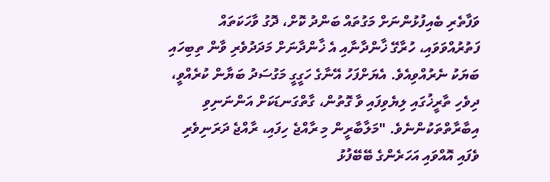ވަފާތެރި ބެއިފުޅުންނަށް މަގުތައް ބަންދު ކޮށް، ދޮގު ވާހަކަތައް ފަތުރުއްވަވައި، ހުރާގޭ ޚާންދާނާއި އެ ޚާންދާނަށް މަދަދުވެރި ވާން ތިބިހައި ބަޔަކު ނެރުއްވިއެވެ. އެޔަށްފަހު އޭނާގެ ހަގީގީ މަގުސަދު ބަޔާން ކުރެއްވީ، ދިވެހި ތާރީޚުގައި ލިޔެވިފައި ވާ ގޮތުން، ގާތްގަނޑަކަށް އަންނަނިވި އިބާރާތްތަކުންނެވެ. "މަލާބާރީން މި ރާއްޖެ ހިފައި، ރާއްޖެ ދަރަނިވެރި ވެފައި އޮއްވައި އަހަރެންގެ ބޭބޭފުޅު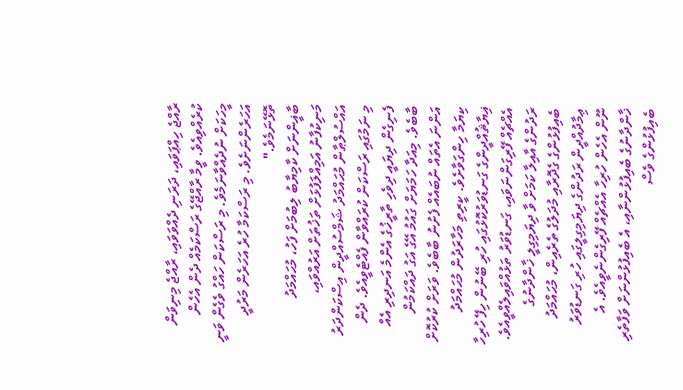ރާއްޖެ ހިއްޕަވައި، ދަރަނި ދެއްވަވައި، ރާއްޖެ މިނިވަން ކުރެއްވިއެވެ. ވީމާ ރާއްޖޭގެ ރަސްކަމެއް ދެން އެހެން މީހަކަށް ނުދެއްވާނަމެވެ. މި ރަސްކަން ހައްގު ވެގެން ވަނީ އަހަރެންނަށެވެ. މި ރަސްކަމާ ހުރެ އަހަރެން މަރުދީ ތޮޅޭނަމެވެ."
ބާޣީންނަށް ކާމިޔާބު ލިބުމަށް ފަހު، މުޙައްމަދު މަނިކުފާނު އަމިއްލަފުޅަށް ތަޚުތަށް އަރުއްވައި، އައްސުލްޠާން މުޙައްމަދު ޝަމްސުއްދީން އިސްކަންދަރު މި ނަމުގައި ރަސްކަން ކުރައްވާން ފެއްޓެވީއެވެ. ދެން ފެނިގެން ދިޔައީ ދިވެހި ތާރީޚުގެ އެންމެ އަނދިރި އެއް ބާބެވެ. މިއަދާ ހަމަޔަށް ގައުމު އޭގެ އަގު ދައްކަމުން އަންނަ އެތައް ނުބައެއް ފެށުނު ބާބެވެ. ވަރަށް ކުރުކޮށް ކިޔަމާ ހިންގަވާށެވެ. ކީރިތި މަހާރަދުން މުޙައްމަދު ޣިޔާޘުއްދީންގެ ގަނޑުވަރުކޮޅުގައި ހުރި ބޭނުން ހިފޭ ހުރިހާ އެއްޗެއް ފޭރިގަންނަވައި، ގަނޑުވަރު ތަޅުއްވައިލެއްވީއެވެ. ރަދުންގެ އާއިލާ ކަމަށް ވާ ދިޔަމިގިލީ ޚާންދާނުގެ ބެއިފުޅުންގެ ގެދޮރާއި މުދަލުގެ ތެރެއިން، މުޙައްމަދު ޢިމާދުއްދީން ރަދުންގެ ދިޔަމިގިލީގައި ހުރި ގަނޑުވަރު ނޫން އެހެން ހުރިހާ އެއްޗެއް ފޭރިގެންނެވީއެވެ. އެ ޚާންދާނުގެ ބެއިފުޅުންނާއި، އެ ބެއިފުޅުންނަށް ވަފާތެރި ބެއިފުޅުންގެ ވެސް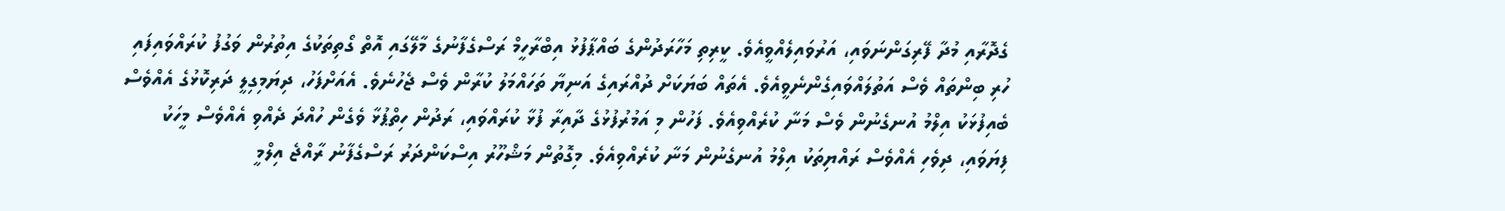ގެދޮރާއި މުދާ ފޭރިގަންނަވައި، އަރުވައިލެއްވީއެވެ. ކީރިތި މަހާރަދުންގެ ބައްޕާފުޅު އިބްރާހީމް ރަސްގެފާނުގެ މާލޭގައި އޮތް ގޯތިތަކުގެ އިތުރުން ވަގުފު ކުރައްވައިފައި ހުރި ބިންތައް ވެސް އަތުލައްވައިގެންނެވީއެވެ. އެތައް ބަޔަކަށް ދުއްރައިގެ އަނިޔާ ތަހައްމަލު ކުރާން ވެސް ޖެހުނެވެ. އެއަށްފަހު، ދިޔަމިގިލީ ދަރިކޮޅުގެ އެއްވެސް ބެއިފުޅަކު އިލްމު އުނގެނުން ވެސް މަނާ ކުރެއްވިއެވެ. ފަހުން މި އަމުރުފުޅުގެ ދާއިރާ ފުޅާ ކުރައްވައި، ރަދުން ހިތްޕުޅާ ވެގެން ހުއްދަ ދެއްވި އެއްވެސް މީހަކު ފިޔަވައި، ދިވެހި އެއްވެސް ރައްޔިތަކު އިލްމު އުނގެނުން މަނާ ކުރެއްވިއެވެ. މިގޮތުން މަޝްހޫރު އިސްކަންދަރު ރަސްގެފާނު ރާއްޖެ އިލްމީ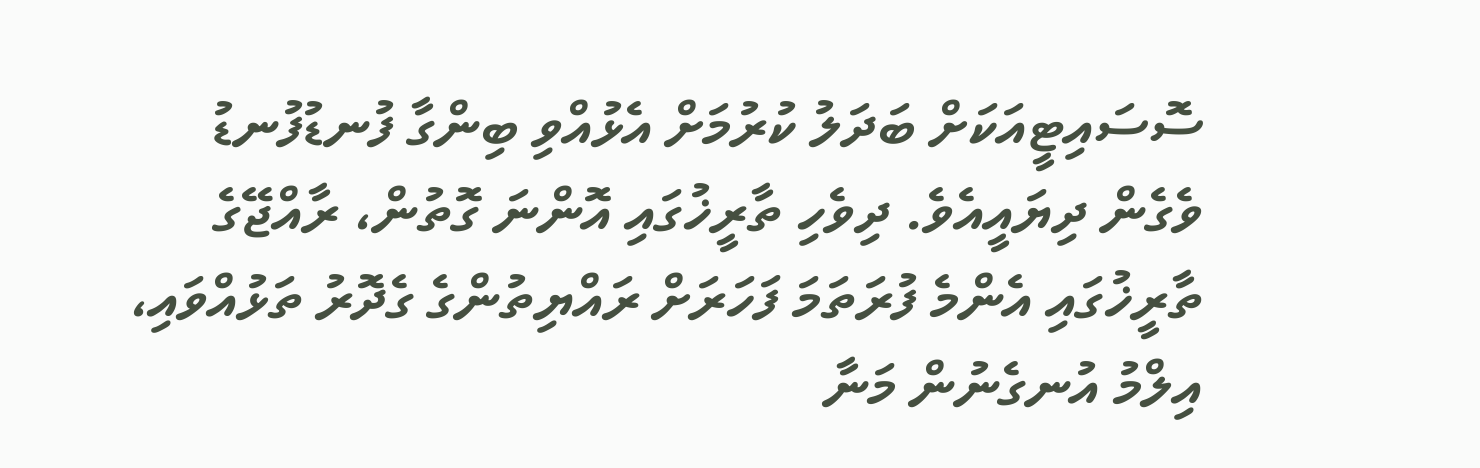ސޮސައިޓީއަކަށް ބަދަލު ކުރުމަށް އެޅުއްވި ބިންގާ ފުނޑުފުނޑު ވެގެން ދިޔައީއެވެ. ދިވެހި ތާރީޚުގައި އޮންނަ ގޮތުން، ރާއްޖޭގެ ތާރީޚުގައި އެންމެ ފުރަތަމަ ފަހަރަށް ރައްޔިތުންގެ ގެދޮރު ތަޅުއްވައި، އިލްމު އުނގެނުން މަނާ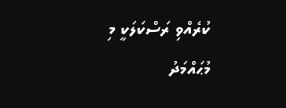ކުރެއްވި ރަސްކަލަކީ މި މުޙައްމަދު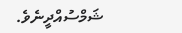ޝަމްސުއްދީނެވެ.